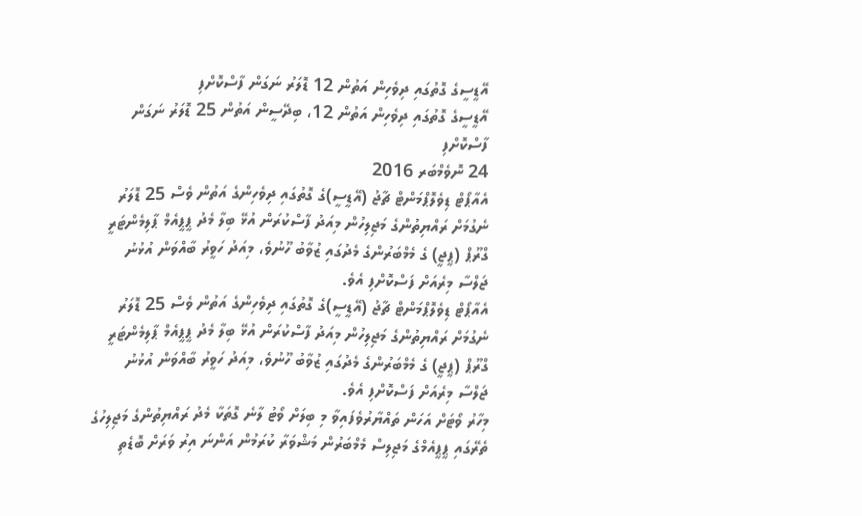އޭޑީސީގެ ގޮތުގައި ދިވެހިން އަތުން 12 ޑޮލަރު ނަގަން ފާސްކޮށްފި
އޭޑީސީގެ ގޮތުގައި ދިވެހިން އަތުން 12، ބިދޭސީން އަތުން 25 ޑޮލަރު ނަގަން ފާސްކޮށްފި
24 ނޮވެމްބަރ 2016
އެއާޕޯޓް ޑިވެލޮޕްމަންޓް ޗާޖު (އޭޑީސީ)ގެ ގޮތުގައި ދިވެހިންގެ އަތުން ވެސް 25 ޑޮލަރު ނެގުމަށް ރައްޔިތުންގެ މަޖިލިހުން މިއަދު ފާސްކުރަން އުޅޭ ބިލާ މެދު ޕީޕީއެމް ޕާލިމެންޓަރީ ގްރޫޕް (ޕީޖީ) ގެ މެމްބަރުންގެ މެދުގައި ޒުވާބު ހޫނުވެ، މިއަދު ހަވީރު ބާއްވަން އުޅުނު ޖަލްސާ މިރެއަށް ފަސްކޮށްފި އެވެ.
އެއާޕޯޓް ޑިވެލޮޕްމަންޓް ޗާޖު (އޭޑީސީ)ގެ ގޮތުގައި ދިވެހިންގެ އަތުން ވެސް 25 ޑޮލަރު ނެގުމަށް ރައްޔިތުންގެ މަޖިލިހުން މިއަދު ފާސްކުރަން އުޅޭ ބިލާ މެދު ޕީޕީއެމް ޕާލިމެންޓަރީ ގްރޫޕް (ޕީޖީ) ގެ މެމްބަރުންގެ މެދުގައި ޒުވާބު ހޫނުވެ، މިއަދު ހަވީރު ބާއްވަން އުޅުނު ޖަލްސާ މިރެއަށް ފަސްކޮށްފި އެވެ.
މިހާރު ވޯޓަށް އަހަން ތައްޔާރުވެފައިވާ މި ބިލަށް ވޯޓު ލާނެ ގޮތަކާ މެދު ރައްޔިތުންގެ މަޖިލިހުގެ ތެރޭގައި ޕީޕީއެމްގެ މަޖިލިސް މެމްބަރުން މަޝްވަރާ ކުރަމުން އަންނަ އިރު ވަރަށް ބޮޑެތި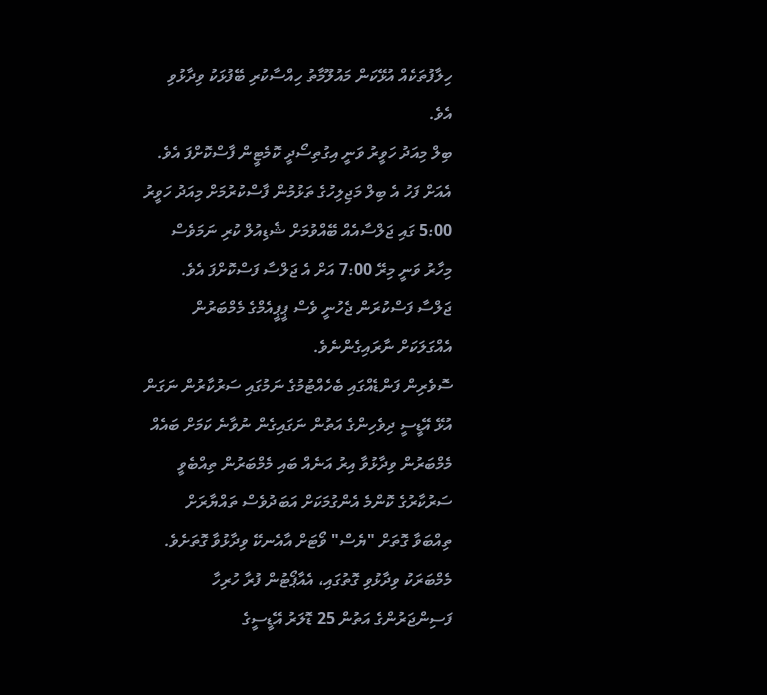ހިލާފުތަކެއް އުޅޭކަން މައުލޫމާތު ހިއްސާކުރި ބޭފުޅަކު ވިދާޅުވި އެވެ.
ބިލް މިއަދު ހަވީރު ވަނީ އިގުތިސޯދީ ކޮމެޓީން ފާސްކޮށްފަ އެވެ. އެއަށް ފަހު އެ ބިލް މަޖިލިހުގެ ތަޅުމުން ފާސްކުރުމަށް މިއަދު ހަވީރު 5:00 ގައި ޖަލްސާއެއް ބޭއްވުމަށް ޝެޑިއުލް ކުރި ނަމަވެސް މިހާރު ވަނީ މިރޭ 7:00 އަށް އެ ޖަލްސާ ފަސްކޮށްފަ އެވެ. ޖަލްސާ ފަސްކުރަން ޖެހުނީ ވެސް ޕީޕީއެމްގެ މެމްބަރުން އެއްގަލަކަށް ނާރައިގެންނެވެ.
ސޮވެރިން ފަންޑެއްގައި ބެހެއްޓުމުގެ ނަމުގައި ސަރުކާރުން ނަގަން އުޅޭ އޭޑީސީ ދިވެހިންގެ އަތުން ނަގައިގެން ނުވާނެ ކަމަށް ބައެއް މެމްބަރުން ވިދާޅުވާ އިރު އަނެއް ބައި މެމްބަރުން ތިއްބެވީ ސަރުކާރުގެ ކޮންމެ އެންގުމަކަށް އަބަދުވެސް ތައްޔާރަށް ތިއްބަވާ ގޮތަށް "ޔެސް" ވޯޓަށް އާއެނކޭ ވިދާޅުވާ ގޮތަށެވެ.
މެމްބަރަކު ވިދާޅުވި ގޮތުގައި، އެއާޕޯޓުން ފުރާ ހުރިހާ ފަސިންޖަރުންގެ އަތުން 25 ޑޮލަރު އޭޑީސީގެ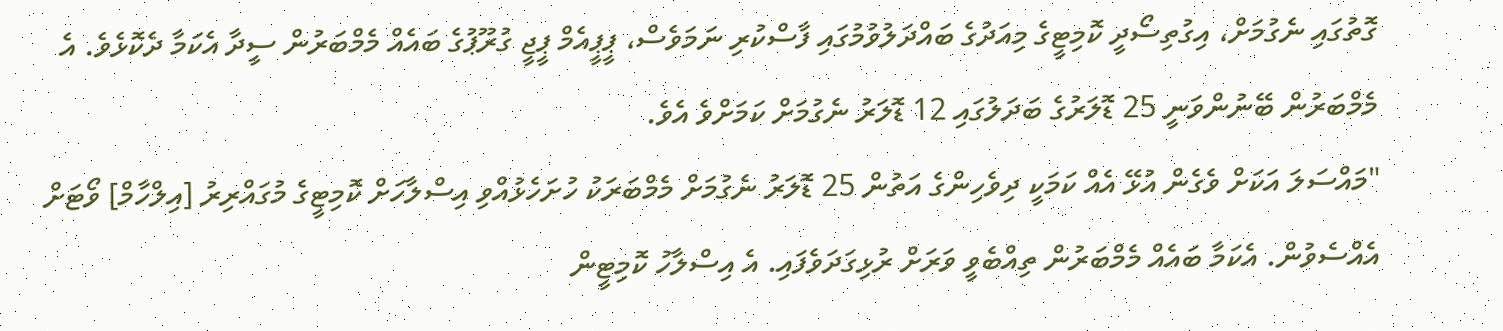ގޮތުގައި ނެގުމަށް، އިގުތިސޯދީ ކޮމިޓީގެ މިއަދުގެ ބައްދަލުވުމުގައި ފާސްކުރި ނަމަވެސް، ޕީޕީއެމް ޕީޖީ ގުރޫޕުގެ ބައެއް މެމްބަރުން ސީދާ އެކަމާ ދެކޮޅެވެ. އެ މެމްބަރުން ބޭނުންވަނީ 25 ޑޮލަރުގެ ބަދަލުގައި 12 ޑޮލަރު ނެގުމަށް ކަމަށްވެ އެވެ.
"މައްސަލަ އަކަށް ވެގެން އުޅޭ އެއް ކަމަކީ ދިވެހިންގެ އަތުން 25 ޑޮލަރު ނެގުމަށް މެމްބަރަކު ހުށަހެޅުއްވި އިސްލާހަށް ކޮމިޓީގެ މުގައްރިރު [އިލްހާމް] ވޯޓަށް އެއްސެވުން. އެކަމާ ބައެއް މެމްބަރުން ތިއްބެވީ ވަރަށް ރުޅިގަދަވެފައި. އެ އިސްލާހު ކޮމިޓީން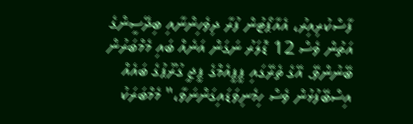ފާސްކުރިއިރު، އެއާޕޯޓުން ފުރާ ދިވެހިންނާއި ބިދޭސީންގެ އަތުން ވެސް 12 ޑޮލަރު ނަގަން އަނެއް ބައި މެމްބަރުން ބޭނުންވޭ. އޭގެ ތެރޭގައި ޕީޕީއެމްގެ ޕީޖީ ގުރޫޕުގެ ބައެއް އިސްބޭފުޅުން ވެސް ހިމެނިވަޑައިގަންނަވާ،" މެމްބަރަކު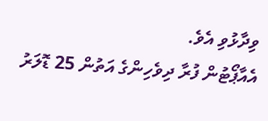ވިދާޅުވި އެވެ.
އެއާޕޯޓުން ފުރާ ދިވެހިންގެ އަތުން 25 ޑޮލަރު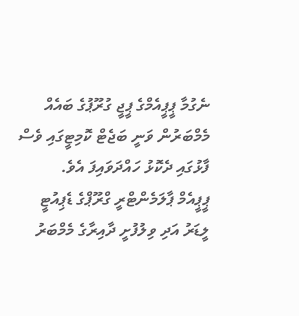ނެގުމާ ޕީޕީއެމްގެ ޕީޖީ ގުރޫޕުގެ ބައެއް މެމްބަރުން ވަނީ ބަޖެޓް ކޮމިޓީގައި ވެސް ފާޅުގައި ދެކޮޅު ހައްދަވައިފަ އެވެ.
ޕީޕީއެމް ޕާލަމެންޓްރީ ގްރޫޕްގެ ޑެޕިއުޓީ ލީޑަރު އަދި ވިލުފުށީ ދާއިރާގެ މެމްބަރު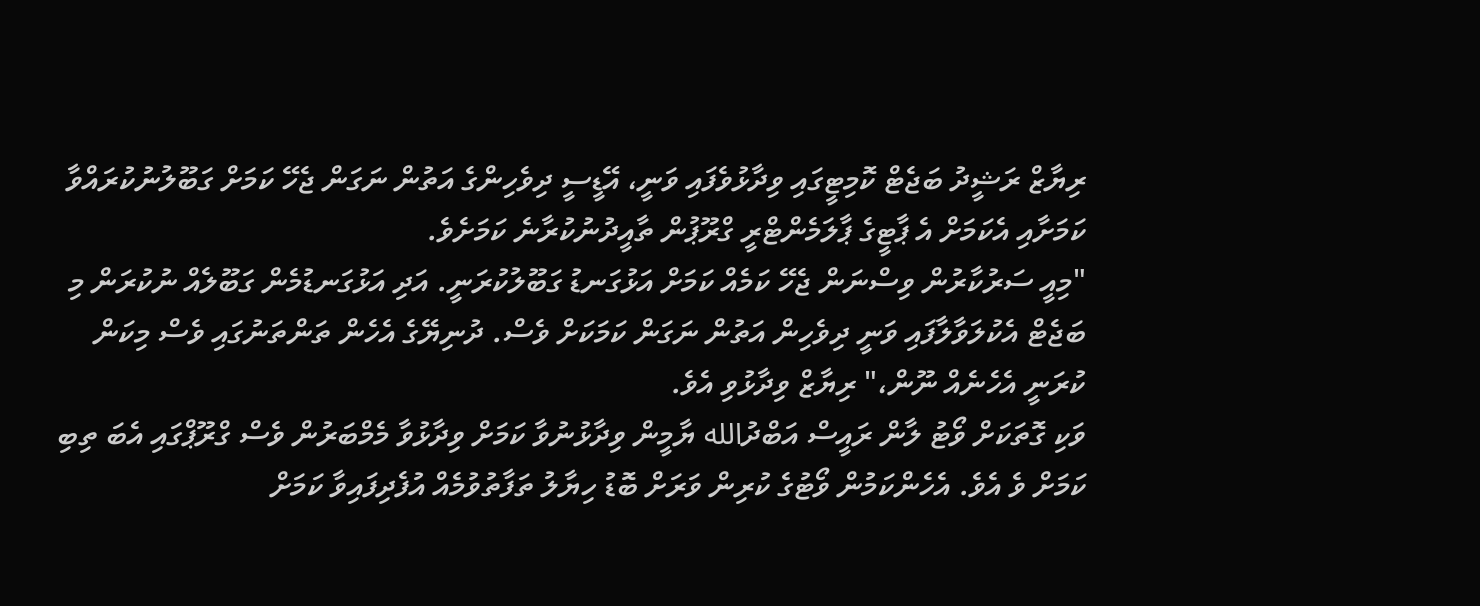ރިޔާޒް ރަޝީދު ބަޖެޓް ކޮމިޓީގައި ވިދާޅުވެފައި ވަނީ، އޭޑީސީ ދިވެހިންގެ އަތުން ނަގަން ޖެހޭ ކަމަށް ގަބޫލުނުކުރައްވާ ކަމަށާއި އެކަމަށް އެ ޕާޓީގެ ޕާލަމެންޓްރީ ގްރޫޕުން ތާއީދުނުކުރާނެ ކަމަށެވެ.
"މިއީ ސަރުކާރުން ވިސްނަން ޖެހޭ ކަމެއް ކަމަށް އަޅުގަނޑު ގަބޫލުކުރަނީ. އަދި އަޅުގަނޑުމެން ގަބޫލެއް ނުކުރަން މި ބަޖެޓް އެކުލަވާލާފައި ވަނީ ދިވެހިން އަތުން ނަގަން ކަމަކަށް ވެސް. ދުނިޔޭގެ އެހެން ތަންތަނުގައި ވެސް މިކަން ކުރަނީ އެހެނެއް ނޫން،" ރިޔާޒް ވިދާޅުވި އެވެ.
ވަކި ގޮތަކަށް ވޯޓު ލާން ރައީސް އަބްދުالله ޔާމީން ވިދާޅުނުވާ ކަމަށް ވިދާޅުވާ މެމްބަރުން ވެސް ގްރޫޕްގައި އެބަ ތިބި ކަމަށް ވެ އެވެ. އެހެންކަމުން ވޯޓުގެ ކުރިން ވަރަށް ބޮޑު ހިޔާލު ތަފާތުވުމެއް އުފެދިފައިވާ ކަމަށް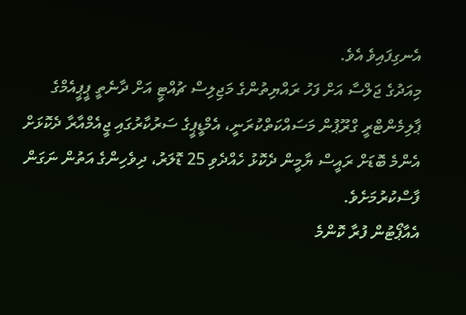އެނގިފައިވެ އެވެ.
މިއަދުގެ ޖަލްސާ އަށް ފަހު ރައްޔިތުންގެ މަޖިލިސް ޗުއްޓީ އަށް ދާނެތީ ޕީޕީއެމްގެ ޕާލިމެންޓްރީ ގްރޫޕުން މަސައްކަތްކުރަނީ، އެމްޑީޕީގެ ސަރުކާރުގައި ޖީއެމްއާރާ ދެކޮޅަށް އެންމެ ބޮޑަށް ރައީސް ޔާމީން ދެކޮޅު ހެއްދެވި 25 ޑޮލަރު، ދިވެހިންގެ އަތުން ނަގަން ފާސްކުރުމަށެވެ.
އެއާޕޯޓުން ފުރާ ކޮންމެ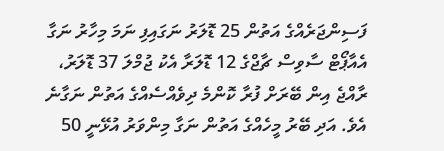ފަސިންޖަރެއްގެ އަތުން 25 ޑޮލަރު ނަގައިފި ނަމަ މިހާރު ނަގާ އެއާޕޯޓް ސާވިސް ޗާޖްގެ 12 ޑޮލަރާ އެކު ޖުމްލަ 37 ޑޮލަރު، ރާއްޖެ އިން ބޭރަށް ފުރާ ކޮންމެ ދިވެއްސެއްގެ އަތުން ނަގާނެ އެވެ. އަދި ބޭރު މީހެއްގެ އަތުން ނަގާ މިންވަރު އުޅޭނީ 50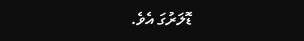ޑޮލަރުގަ އެވެ.